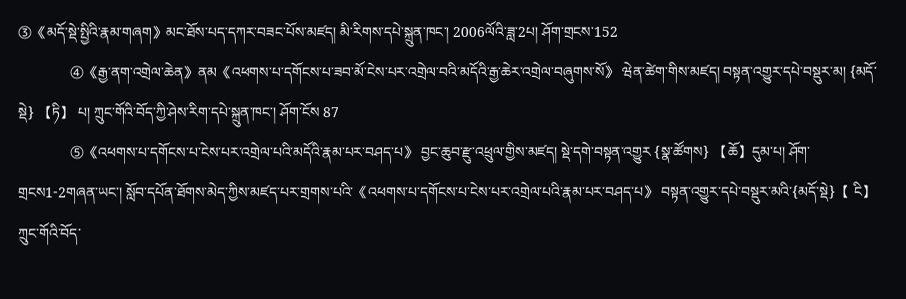③《མདོ་སྡེ་སྤྱིའི་རྣམ་གཞག》མང་ཐོས་པད་དཀར་བཟང་པོས་མཛད། མི་རིགས་དཔེ་སྐྲུན་ཁང་། 2006ལོའི་ཟླ་2པ། ཤོག་གྲངས་152
             ④《རྒྱ་ནག་འགྲེལ་ཆེན》ནམ《འཕགས་པ་དགོངས་པ་ཟབ་མོ་ངེས་པར་འགྲེལ་བའི་མདོའི་རྒྱ་ཆེར་འགྲེལ་བཞུགས་སོ》 ཝེན་ཚེག་གིས་མཛད། བསྟན་འགྱུར་དཔེ་བསྡུར་མ། {མདོ་སྡེ} 【ཏི】 པ། ཀྲུང་གོའི་བོད་ཀྱི་ཤེས་རིག་དཔེ་སྐྲུན་ཁང་། ཤོག་ངོས 87
             ⑤《འཕགས་པ་དགོངས་པ་ངེས་པར་འགྲེལ་པའི་མདོའི་རྣམ་པར་བཤད་པ》 བྱང་ཆུབ་རྫུ་འཕྲུལ་གྱིས་མཛད། སྡེ་དགེ་བསྟན་འགྱུར {སྣ་ཚོགས} 【ཆོ】དུམ་པ། ཤོག་གྲངས1-2གཞན་ཡང་། སློབ་དཔོན་ཐོགས་མེད་ཀྱིས་མཛད་པར་གྲགས་པའི་《འཕགས་པ་དགོངས་པ་ངེས་པར་འགྲེལ་པའི་རྣམ་པར་བཤད་པ》 བསྟན་འགྱུར་དཔེ་བསྡུར་མའི་{མདོ་སྡེ}【 ངི】 ཀྲུང་གོའི་བོད་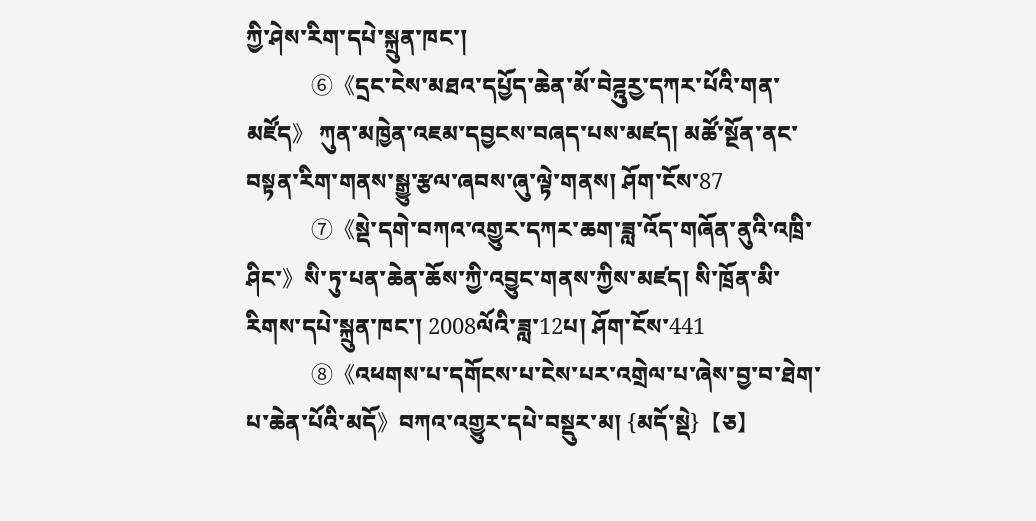ཀྱི་ཤེས་རིག་དཔེ་སྐྲུན་ཁང་།
             ⑥《དྲང་ངེས་མཐའ་དཔྱོད་ཆེན་མོ་བེཌྰུརྱ་དཀར་པོའི་གན་མཛོད》 ཀུན་མཁྱེན་འཇམ་དབྱངས་བཞད་པས་མཛད། མཚོ་སྔོན་ནང་བསྟན་རིག་གནས་སྒྱུ་རྩལ་ཞབས་ཞུ་ལྟེ་གནས། ཤོག་ངོས་87
             ⑦《སྡེ་དགེ་བཀའ་འགྱུར་དཀར་ཆག་ཟླ་འོད་གཞོན་ནུའི་འཁྲི་ཤིང་》སི་ཏུ་པན་ཆེན་ཆོས་ཀྱི་འབྱུང་གནས་ཀྱིས་མཛད། སི་ཁྲོན་མི་རིགས་དཔེ་སྐྲུན་ཁང་། 2008ལོའི་ཟླ་12པ། ཤོག་ངོས་441
             ⑧《འཕགས་པ་དགོངས་པ་ངེས་པར་འགྲེལ་པ་ཞེས་བྱ་བ་ཐེག་པ་ཆེན་པོའི་མདོ》བཀའ་འགྱུར་དཔེ་བསྡུར་མ། {མདོ་སྡེ}【ཅ】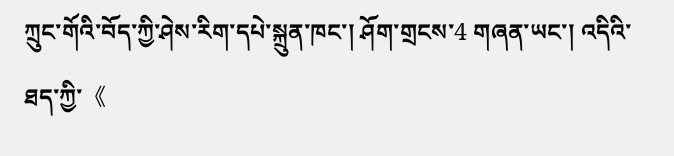ཀྲུང་གོའི་བོད་ཀྱི་ཤེས་རིག་དཔེ་སྐྲུན་ཁང་། ཤོག་གྲངས་4 གཞན་ཡང་། འདིའི་ཐད་ཀྱི་《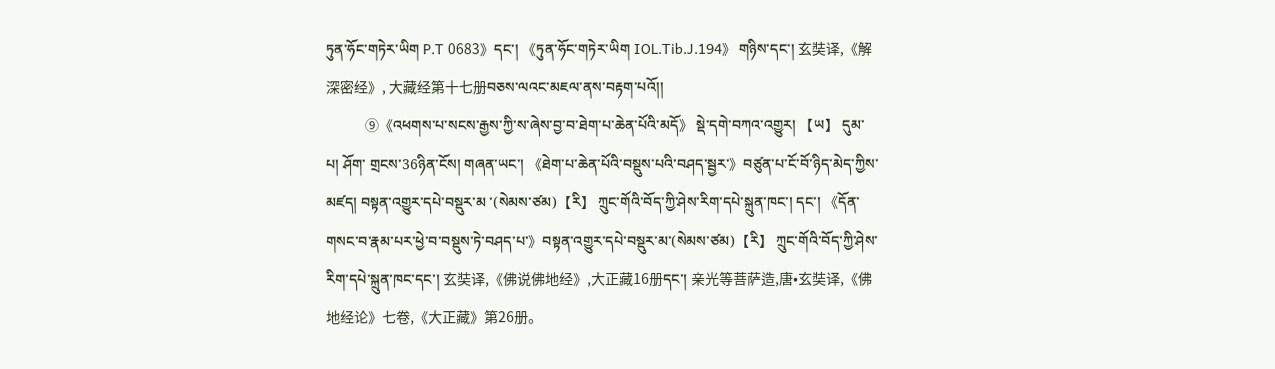ཏུན་ཧོང་གཏེར་ཡིག P.T 0683》དང་། 《ཏུན་ཧོང་གཏེར་ཡིག IOL.Tib.J.194》 གཉིས་དང་། 玄奘译,《解深密经》, 大藏经第十七册བཅས་ལའང་མཇལ་ནས་བརྟག་པའོ།།
             ⑨《འཕགས་པ་སངས་རྒྱས་ཀྱི་ས་ཞེས་བྱ་བ་ཐེག་པ་ཆེན་པོའི་མདོ》 སྡེ་དགེ་བཀའ་འགྱུར། 【ཡ】 དུམ་པ། ཤོག་ གྲངས་36ཉིན་ངོས། གཞན་ཡང་། 《ཐེག་པ་ཆེན་པོའི་བསྡུས་པའི་བཤད་སྦྱར་》བཙུན་པ་ངོ་བོ་ཉིད་མེད་ཀྱིས་མཛད། བསྟན་འགྱུར་དཔེ་བསྡུར་མ ་(སེམས་ཙམ)【རི】 ཀྲུང་གོའི་བོད་ཀྱི་ཤེས་རིག་དཔེ་སྐྲུན་ཁང་། དང་། 《དོན་གསང་བ་རྣམ་པར་ཕྱེ་བ་བསྡུས་ཏེ་བཤད་པ་》བསྟན་འགྱུར་དཔེ་བསྡུར་མ་(སེམས་ཙམ)【རི】 ཀྲུང་གོའི་བོད་ཀྱི་ཤེས་རིག་དཔེ་སྐྲུན་ཁང་དང་། 玄奘译,《佛说佛地经》,大正藏16册དང་། 亲光等菩萨造,唐•玄奘译,《佛地经论》七卷,《大正藏》第26册。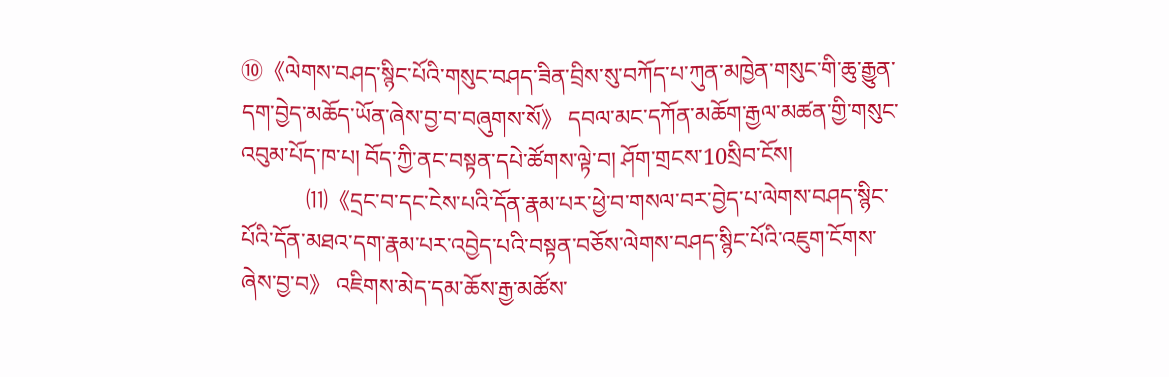⑩《ལེགས་བཤད་སྙིང་པོའི་གསུང་བཤད་ཟིན་བྲིས་སུ་བཀོད་པ་ཀུན་མཁྱེན་གསུང་གི་ཆུ་རྒྱུན་དག་བྱེད་མཆོད་ཡོན་ཞེས་བྱ་བ་བཞུགས་སོ》 དབལ་མང་དཀོན་མཆོག་རྒྱལ་མཚན་གྱི་གསུང་འབུམ་པོད་ཁ་པ། བོད་ཀྱི་ནང་བསྟན་དཔེ་ཚོགས་ལྟེ་བ། ཤོག་གྲངས་10སྲིབ་ངོས།
             ⑾《དྲང་བ་དང་ངེས་པའི་དོན་རྣམ་པར་ཕྱེ་བ་གསལ་བར་བྱེད་པ་ལེགས་བཤད་སྙིང་པོའི་དོན་མཐའ་དག་རྣམ་པར་འབྱེད་པའི་བསྟན་བཅོས་ལེགས་བཤད་སྙིང་པོའི་འཇུག་ངོགས་ཞེས་བྱ་བ》 འཇིགས་མེད་དམ་ཆོས་རྒྱ་མཚོས་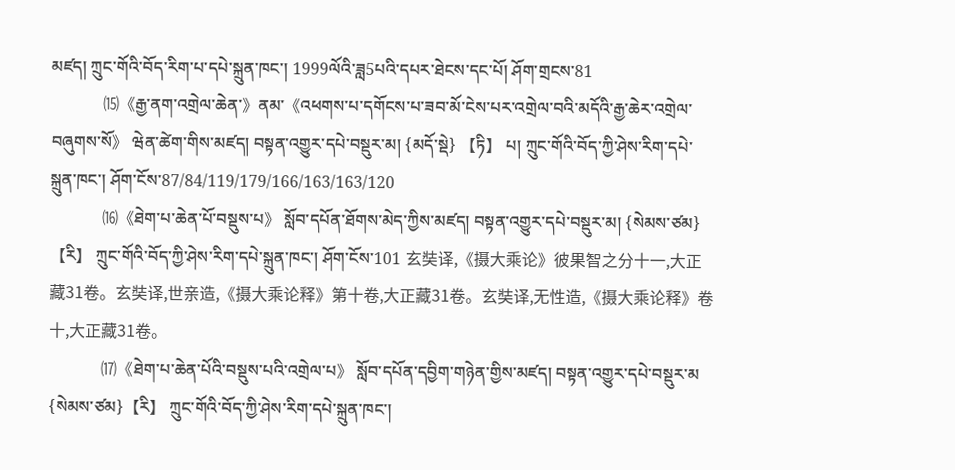མཛད། ཀྲུང་གོའི་བོད་རིག་པ་དཔེ་སྐྲུན་ཁང་། 1999ལོའི་ཟླ5པའི་དཔར་ཐེངས་དང་པོ། ཤོག་གྲངས་81
             ⒂《རྒྱ་ནག་འགྲེལ་ཆེན་》ནམ་《འཕགས་པ་དགོངས་པ་ཟབ་མོ་ངེས་པར་འགྲེལ་བའི་མདོའི་རྒྱ་ཆེར་འགྲེལ་བཞུགས་སོ》 ཝེན་ཚེག་གིས་མཛད། བསྟན་འགྱུར་དཔེ་བསྡུར་མ། {མདོ་སྡེ} 【ཏི】 པ། ཀྲུང་གོའི་བོད་ཀྱི་ཤེས་རིག་དཔེ་སྐྲུན་ཁང་། ཤོག་ངོས་87/84/119/179/166/163/163/120
             ⒃《ཐེག་པ་ཆེན་པོ་བསྡུས་པ》 སློབ་དཔོན་ཐོགས་མེད་ཀྱིས་མཛད། བསྟན་འགྱུར་དཔེ་བསྡུར་མ། {སེམས་ཙམ}【རི】 ཀྲུང་གོའི་བོད་ཀྱི་ཤེས་རིག་དཔེ་སྐྲུན་ཁང་། ཤོག་ངོས་101 玄奘译,《摄大乘论》彼果智之分十一,大正藏31卷。玄奘译,世亲造,《摄大乘论释》第十卷,大正藏31卷。玄奘译,无性造,《摄大乘论释》卷十,大正藏31卷。
             ⒄《ཐེག་པ་ཆེན་པོའི་བསྡུས་པའི་འགྲེལ་པ》 སློབ་དཔོན་དབྱིག་གཉེན་གྱིས་མཛད། བསྟན་འགྱུར་དཔེ་བསྡུར་མ {སེམས་ཙམ}【རི】 ཀྲུང་གོའི་བོད་ཀྱི་ཤེས་རིག་དཔེ་སྐྲུན་ཁང་།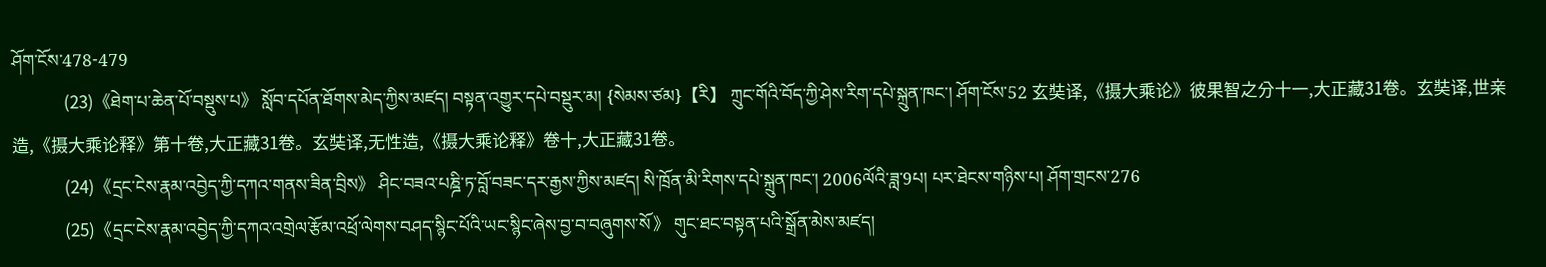ཤོག་ངོས་478-479
             (23)《ཐེག་པ་ཆེན་པོ་བསྡུས་པ》 སློབ་དཔོན་ཐོགས་མེད་ཀྱིས་མཛད། བསྟན་འགྱུར་དཔེ་བསྡུར་མ། {སེམས་ཙམ}【རི】 ཀྲུང་གོའི་བོད་ཀྱི་ཤེས་རིག་དཔེ་སྐྲུན་ཁང་། ཤོག་ངོས་52 玄奘译,《摄大乘论》彼果智之分十一,大正藏31卷。玄奘译,世亲造,《摄大乘论释》第十卷,大正藏31卷。玄奘译,无性造,《摄大乘论释》卷十,大正藏31卷。
             (24)《དྲང་ངེས་རྣམ་འབྱེད་ཀྱི་དཀའ་གནས་ཟིན་བྲིས》 ཤིང་བཟའ་པཎྜི་ཏ་བློ་བཟང་དར་རྒྱས་ཀྱིས་མཛད། སི་ཁྲོན་མི་རིགས་དཔེ་སྐྲུན་ཁང་། 2006ལོའི་ཟླ་9པ། པར་ཐེངས་གཉིས་པ། ཤོག་གྲངས་276
             (25)《དྲང་ངེས་རྣམ་འབྱེད་ཀྱི་དཀའ་འགྲེལ་རྩོམ་འཕྲོ་ལེགས་བཤད་སྙིང་པོའི་ཡང་སྙིང་ཞེས་བྱ་བ་བཞུགས་སོ》 གུང་ཐང་བསྟན་པའི་སྒྲོན་མེས་མཛད།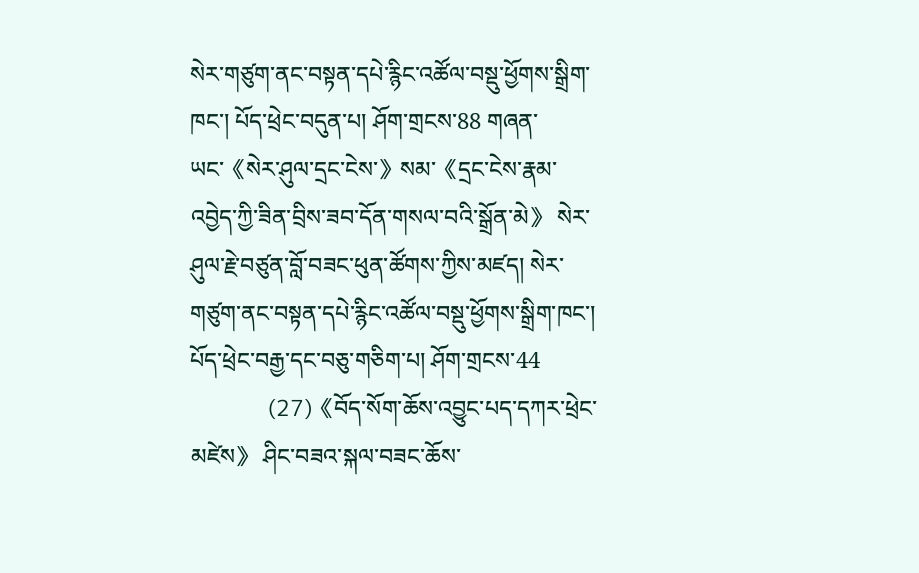སེར་གཙུག་ནང་བསྟན་དཔེ་རྙིང་འཚོལ་བསྡུ་ཕྱོགས་སྒྲིག་ཁང་། པོད་ཕྲེང་བདུན་པ། ཤོག་གྲངས་88 གཞན་ཡང་《སེར་ཤུལ་དྲང་ངེས་》སམ་《དྲང་ངེས་རྣམ་འབྱེད་ཀྱི་ཟིན་བྲིས་ཟབ་དོན་གསལ་བའི་སྒྲོན་མེ》 སེར་ཤུལ་རྗེ་བཙུན་བློ་བཟང་ཕུན་ཚོགས་ཀྱིས་མཛད། སེར་གཙུག་ནང་བསྟན་དཔེ་རྙིང་འཚོལ་བསྡུ་ཕྱོགས་སྒྲིག་ཁང་། པོད་ཕྲེང་བརྒྱ་དང་བཅུ་གཅིག་པ། ཤོག་གྲངས་44
             (27)《བོད་སོག་ཆོས་འབྱུང་པད་དཀར་ཕྲེང་མཛེས》 ཤིང་བཟའ་སྐལ་བཟང་ཆོས་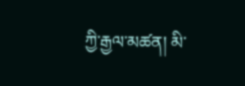ཀྱི་རྒྱལ་མཚན། མི་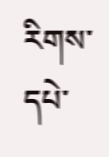རིགས་དཔེ་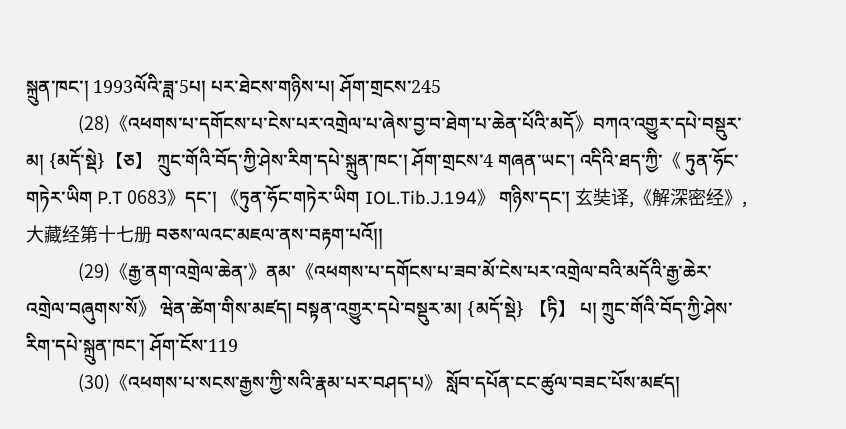སྐྲུན་ཁང་། 1993ལོའི་ཟླ་5པ། པར་ཐེངས་གཉིས་པ། ཤོག་གྲངས་245
             (28)《འཕགས་པ་དགོངས་པ་ངེས་པར་འགྲེལ་པ་ཞེས་བྱ་བ་ཐེག་པ་ཆེན་པོའི་མདོ》བཀའ་འགྱུར་དཔེ་བསྡུར་མ། {མདོ་སྡེ}【ཅ】 ཀྲུང་གོའི་བོད་ཀྱི་ཤེས་རིག་དཔེ་སྐྲུན་ཁང་། ཤོག་གྲངས་4 གཞན་ཡང་། འདིའི་ཐད་ཀྱི་《 ཏུན་ཧོང་གཏེར་ཡིག P.T 0683》དང་། 《ཏུན་ཧོང་གཏེར་ཡིག IOL.Tib.J.194》 གཉིས་དང་། 玄奘译,《解深密经》, 大藏经第十七册 བཅས་ལའང་མཇལ་ནས་བརྟག་པའོ།།
             (29)《རྒྱ་ནག་འགྲེལ་ཆེན་》ནམ་《འཕགས་པ་དགོངས་པ་ཟབ་མོ་ངེས་པར་འགྲེལ་བའི་མདོའི་རྒྱ་ཆེར་འགྲེལ་བཞུགས་སོ》 ཝེན་ཚེག་གིས་མཛད། བསྟན་འགྱུར་དཔེ་བསྡུར་མ། {མདོ་སྡེ} 【ཏི】 པ། ཀྲུང་གོའི་བོད་ཀྱི་ཤེས་རིག་དཔེ་སྐྲུན་ཁང་། ཤོག་ངོས་119
             (30)《འཕགས་པ་སངས་རྒྱས་ཀྱི་སའི་རྣམ་པར་བཤད་པ》 སློབ་དཔོན་ངང་ཚུལ་བཟང་པོས་མཛད།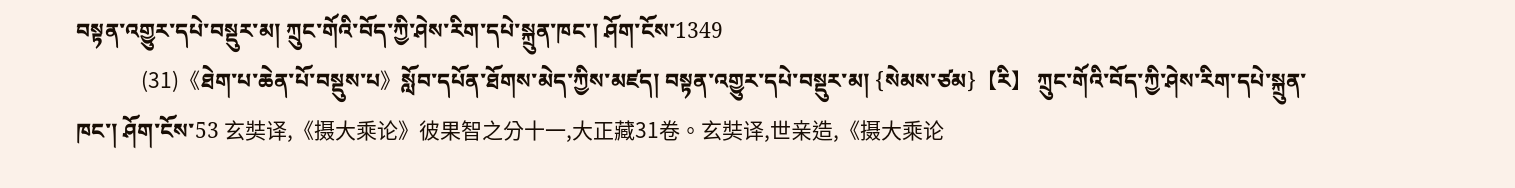བསྟན་འགྱུར་དཔེ་བསྡུར་མ། ཀྲུང་གོའི་བོད་ཀྱི་ཤེས་རིག་དཔེ་སྐྲུན་ཁང་། ཤོག་ངོས་1349
             (31)《ཐེག་པ་ཆེན་པོ་བསྡུས་པ》སློབ་དཔོན་ཐོགས་མེད་ཀྱིས་མཛད། བསྟན་འགྱུར་དཔེ་བསྡུར་མ། {སེམས་ཙམ}【རི】 ཀྲུང་གོའི་བོད་ཀྱི་ཤེས་རིག་དཔེ་སྐྲུན་ཁང་། ཤོག་ངོས་53 玄奘译,《摄大乘论》彼果智之分十一,大正藏31卷。玄奘译,世亲造,《摄大乘论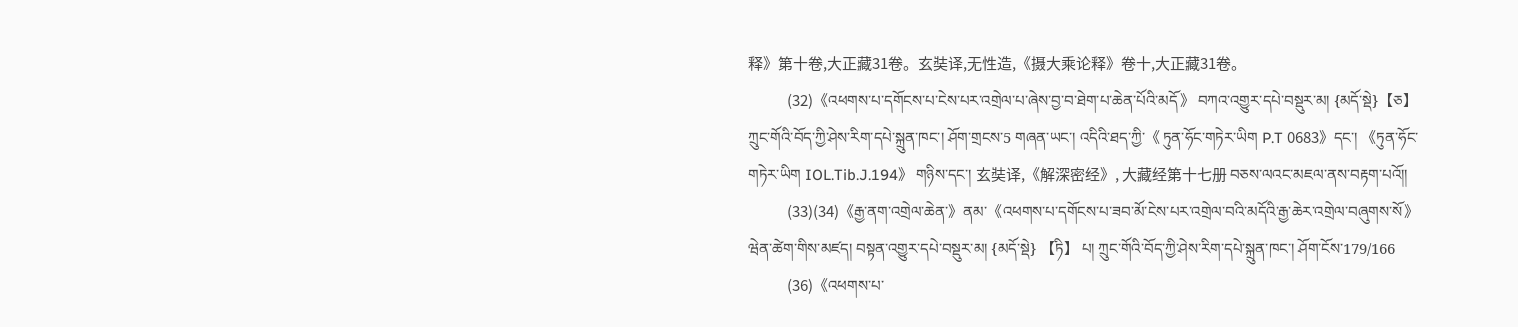释》第十卷,大正藏31卷。玄奘译,无性造,《摄大乘论释》卷十,大正藏31卷。
             (32)《འཕགས་པ་དགོངས་པ་ངེས་པར་འགྲེལ་པ་ཞེས་བྱ་བ་ཐེག་པ་ཆེན་པོའི་མདོ》 བཀའ་འགྱུར་དཔེ་བསྡུར་མ། {མདོ་སྡེ}【ཅ】 ཀྲུང་གོའི་བོད་ཀྱི་ཤེས་རིག་དཔེ་སྐྲུན་ཁང་། ཤོག་གྲངས་5 གཞན་ཡང་། འདིའི་ཐད་ཀྱི་《 ཏུན་ཧོང་གཏེར་ཡིག P.T 0683》དང་། 《ཏུན་ཧོང་གཏེར་ཡིག IOL.Tib.J.194》 གཉིས་དང་། 玄奘译,《解深密经》, 大藏经第十七册 བཅས་ལའང་མཇལ་ནས་བརྟག་པའོ།།
             (33)(34)《རྒྱ་ནག་འགྲེལ་ཆེན་》ནམ་《འཕགས་པ་དགོངས་པ་ཟབ་མོ་ངེས་པར་འགྲེལ་བའི་མདོའི་རྒྱ་ཆེར་འགྲེལ་བཞུགས་སོ》 ཝེན་ཚེག་གིས་མཛད། བསྟན་འགྱུར་དཔེ་བསྡུར་མ། {མདོ་སྡེ} 【ཏི】 པ། ཀྲུང་གོའི་བོད་ཀྱི་ཤེས་རིག་དཔེ་སྐྲུན་ཁང་། ཤོག་ངོས་179/166
             (36)《འཕགས་པ་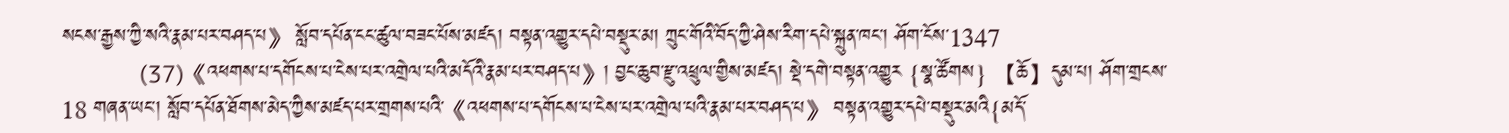སངས་རྒྱས་ཀྱི་སའི་རྣམ་པར་བཤད་པ》 སློབ་དཔོན་ངང་ཚུལ་བཟང་པོས་མཛད། བསྟན་འགྱུར་དཔེ་བསྡུར་མ། ཀྲུང་གོའི་བོད་ཀྱི་ཤེས་རིག་དཔེ་སྐྲུན་ཁང་། ཤོག་ངོས་1347
             (37)《འཕགས་པ་དགོངས་པ་ངེས་པར་འགྲེལ་པའི་མདོའི་རྣམ་པར་བཤད་པ》། བྱང་ཆུབ་རྫུ་འཕྲུལ་གྱིས་མཛད། སྡེ་དགེ་བསྟན་འགྱུར {སྣ་ཚོགས} 【ཆོ】དུམ་པ། ཤོག་གྲངས་18 གཞན་ཡང་། སློབ་དཔོན་ཐོགས་མེད་ཀྱིས་མཛད་པར་གྲགས་པའི་《འཕགས་པ་དགོངས་པ་ངེས་པར་འགྲེལ་པའི་རྣམ་པར་བཤད་པ》 བསྟན་འགྱུར་དཔེ་བསྡུར་མའི{མདོ་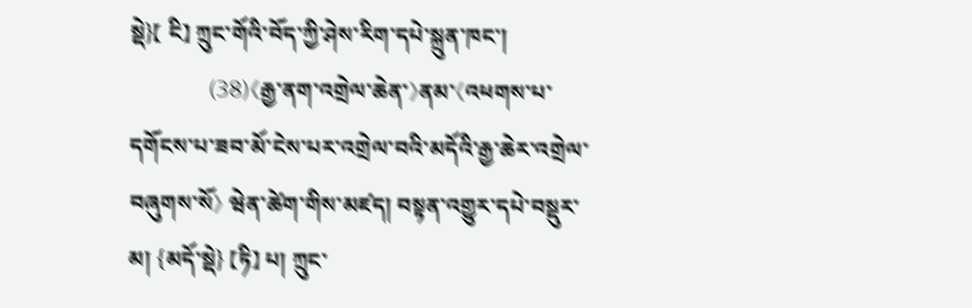སྡེ}【 ངི】 ཀྲུང་གོའི་བོད་ཀྱི་ཤེས་རིག་དཔེ་སྐྲུན་ཁང་།
             (38)《རྒྱ་ནག་འགྲེལ་ཆེན་》ནམ་《འཕགས་པ་དགོངས་པ་ཟབ་མོ་ངེས་པར་འགྲེལ་བའི་མདོའི་རྒྱ་ཆེར་འགྲེལ་བཞུགས་སོ》 ཝེན་ཚེག་གིས་མཛད། བསྟན་འགྱུར་དཔེ་བསྡུར་མ། {མདོ་སྡེ} 【ཏི】 པ། ཀྲུང་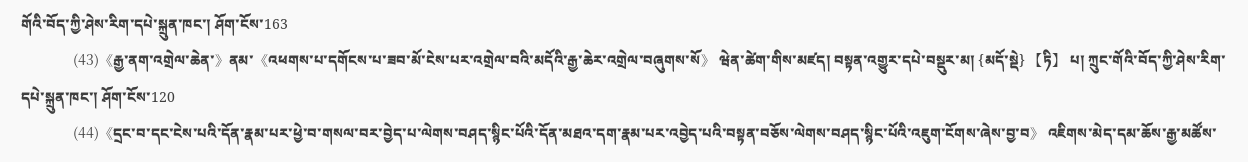གོའི་བོད་ཀྱི་ཤེས་རིག་དཔེ་སྐྲུན་ཁང་། ཤོག་ངོས་163
             (43)《རྒྱ་ནག་འགྲེལ་ཆེན་》ནམ་《འཕགས་པ་དགོངས་པ་ཟབ་མོ་ངེས་པར་འགྲེལ་བའི་མདོའི་རྒྱ་ཆེར་འགྲེལ་བཞུགས་སོ》 ཝེན་ཚེག་གིས་མཛད། བསྟན་འགྱུར་དཔེ་བསྡུར་མ། {མདོ་སྡེ} 【ཏི】 པ། ཀྲུང་གོའི་བོད་ཀྱི་ཤེས་རིག་དཔེ་སྐྲུན་ཁང་། ཤོག་ངོས་120
             (44)《དྲང་བ་དང་ངེས་པའི་དོན་རྣམ་པར་ཕྱེ་བ་གསལ་བར་བྱེད་པ་ལེགས་བཤད་སྙིང་པོའི་དོན་མཐའ་དག་རྣམ་པར་འབྱེད་པའི་བསྟན་བཅོས་ལེགས་བཤད་སྙིང་པོའི་འཇུག་ངོགས་ཞེས་བྱ་བ》 འཇིགས་མེད་དམ་ཆོས་རྒྱ་མཚོས་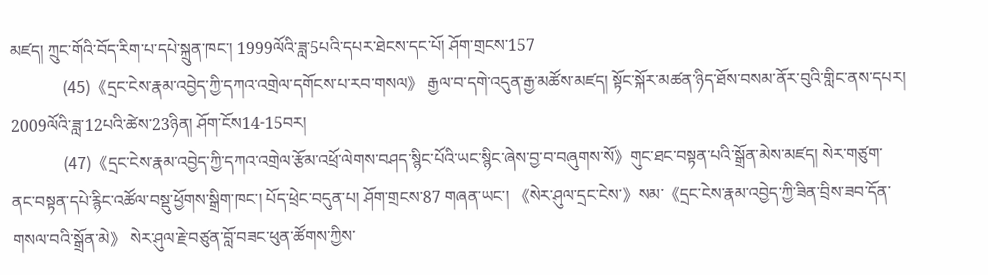མཛད། ཀྲུང་གོའི་བོད་རིག་པ་དཔེ་སྐྲུན་ཁང་། 1999ལོའི་ཟླ་5པའི་དཔར་ཐེངས་དང་པོ། ཤོག་གྲངས་157
             (45)《དྲང་ངེས་རྣམ་འབྱེད་ཀྱི་དཀའ་འགྲེལ་དགོངས་པ་རབ་གསལ》 རྒྱལ་བ་དགེ་འདུན་རྒྱ་མཚོས་མཛད། སྟོང་སྐོར་མཚན་ཉིད་ཐོས་བསམ་ནོར་བུའི་གླིང་ནས་དཔར། 2009ལོའི་ཟླ་12པའི་ཚེས་23ཉིན། ཤོག་ངོས14-15བར།
             (47)《དྲང་ངེས་རྣམ་འབྱེད་ཀྱི་དཀའ་འགྲེལ་རྩོམ་འཕྲོ་ལེགས་བཤད་སྙིང་པོའི་ཡང་སྙིང་ཞེས་བྱ་བ་བཞུགས་སོ》གུང་ཐང་བསྟན་པའི་སྒྲོན་མེས་མཛད། སེར་གཙུག་ནང་བསྟན་དཔེ་རྙིང་འཚོལ་བསྡུ་ཕྱོགས་སྒྲིག་ཁང་། པོད་ཕྲེང་བདུན་པ། ཤོག་གྲངས་87 གཞན་ཡང་། 《སེར་ཤུལ་དྲང་ངེས་》སམ་《དྲང་ངེས་རྣམ་འབྱེད་ཀྱི་ཟིན་བྲིས་ཟབ་དོན་གསལ་བའི་སྒྲོན་མེ》 སེར་ཤུལ་རྗེ་བཙུན་བློ་བཟང་ཕུན་ཚོགས་ཀྱིས་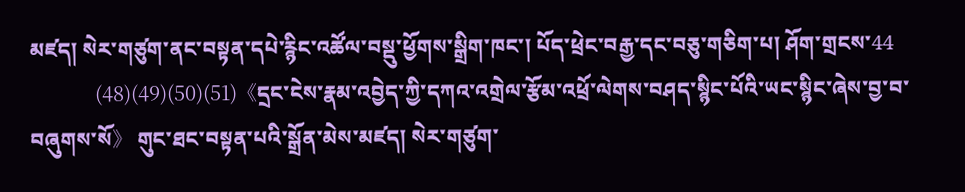མཛད། སེར་གཙུག་ནང་བསྟན་དཔེ་རྙིང་འཚོལ་བསྡུ་ཕྱོགས་སྒྲིག་ཁང་། པོད་ཕྲེང་བརྒྱ་དང་བཅུ་གཅིག་པ། ཤོག་གྲངས་44
             (48)(49)(50)(51)《དྲང་ངེས་རྣམ་འབྱེད་ཀྱི་དཀའ་འགྲེལ་རྩོམ་འཕྲོ་ལེགས་བཤད་སྙིང་པོའི་ཡང་སྙིང་ཞེས་བྱ་བ་བཞུགས་སོ》 གུང་ཐང་བསྟན་པའི་སྒྲོན་མེས་མཛད། སེར་གཙུག་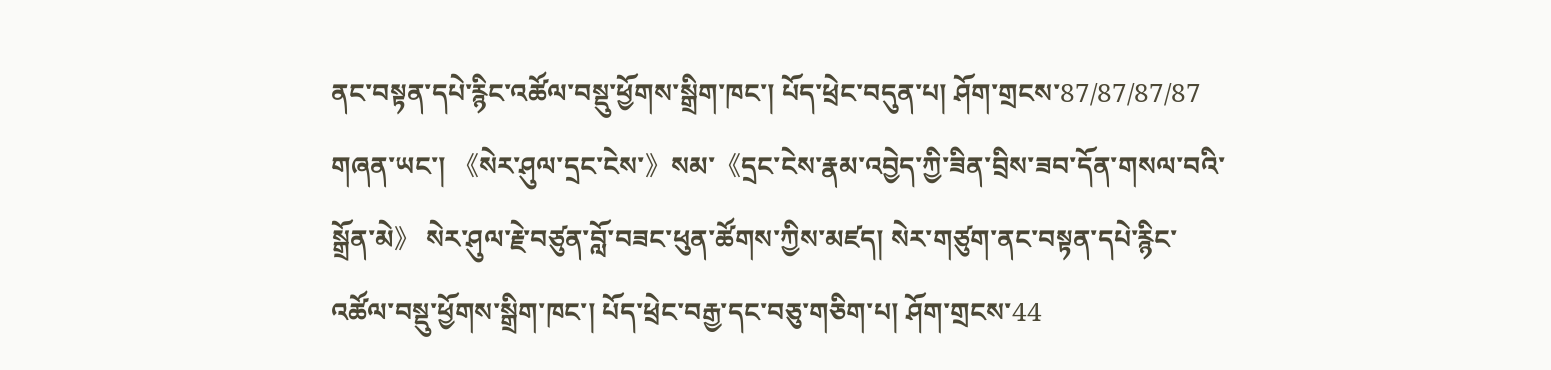ནང་བསྟན་དཔེ་རྙིང་འཚོལ་བསྡུ་ཕྱོགས་སྒྲིག་ཁང་། པོད་ཕྲེང་བདུན་པ། ཤོག་གྲངས་87/87/87/87 གཞན་ཡང་། 《སེར་ཤུལ་དྲང་ངེས་》སམ་《དྲང་ངེས་རྣམ་འབྱེད་ཀྱི་ཟིན་བྲིས་ཟབ་དོན་གསལ་བའི་སྒྲོན་མེ》 སེར་ཤུལ་རྗེ་བཙུན་བློ་བཟང་ཕུན་ཚོགས་ཀྱིས་མཛད། སེར་གཙུག་ནང་བསྟན་དཔེ་རྙིང་འཚོལ་བསྡུ་ཕྱོགས་སྒྲིག་ཁང་། པོད་ཕྲེང་བརྒྱ་དང་བཅུ་གཅིག་པ། ཤོག་གྲངས་44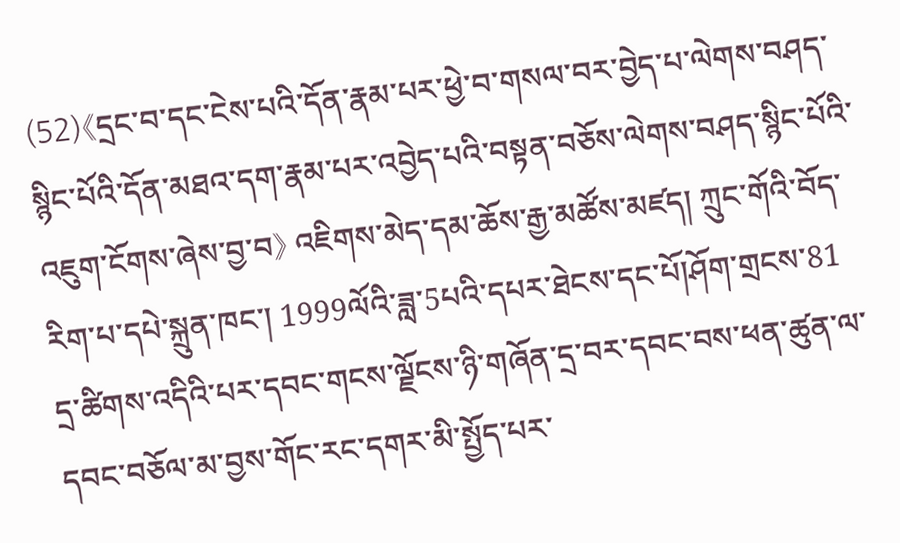(52)《དྲང་བ་དང་ངེས་པའི་དོན་རྣམ་པར་ཕྱེ་བ་གསལ་བར་བྱེད་པ་ལེགས་བཤད་སྙིང་པོའི་དོན་མཐའ་དག་རྣམ་པར་འབྱེད་པའི་བསྟན་བཅོས་ལེགས་བཤད་སྙིང་པོའི་འཇུག་ངོགས་ཞེས་བྱ་བ》 འཇིགས་མེད་དམ་ཆོས་རྒྱ་མཚོས་མཛད། ཀྲུང་གོའི་བོད་རིག་པ་དཔེ་སྐྲུན་ཁང་། 1999ལོའི་ཟླ་5པའི་དཔར་ཐེངས་དང་པོ།ཤོག་གྲངས་81
དྲ་ཚིགས་འདིའི་པར་དབང་གངས་ལྗོངས་ཉི་གཞོན་དྲ་བར་དབང་བས་ཕན་ཚུན་ལ་དབང་བཅོལ་མ་བྱས་གོང་རང་དགར་མི་སྤྱོད་པར་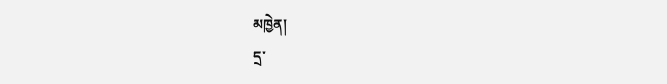མཁྱེན།
དྲ་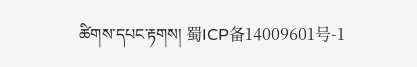ཚིགས་དཔང་རྟགས། 蜀ICP备14009601号-1